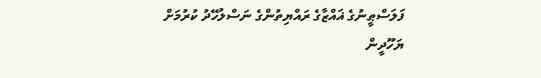ފަލަސްޠީނުގެ ޣައްޒާގެ ރައްޔިތުންގެ ނަސްލުހޭދު ކުރުމަށް ޔަހޫދީން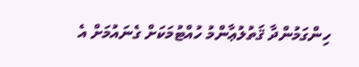ހިންގަމުންދާ ޤަތުލުޢާންމު ހުއްޓުމަކަށް ގެނައުމަށް އެ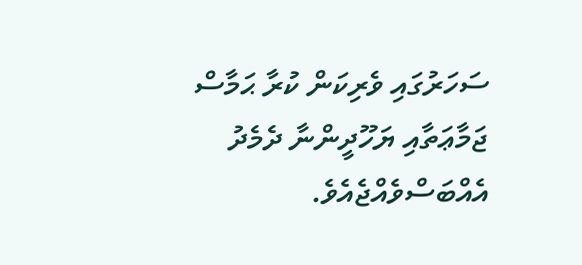ސަހަރުގައި ވެރިކަން ކުރާ ޙަމާސް ޖަމާޢަތާއި ޔަހޫދީންނާ ދެމެދު އެއްބަސްވެއްޖެއެވެ.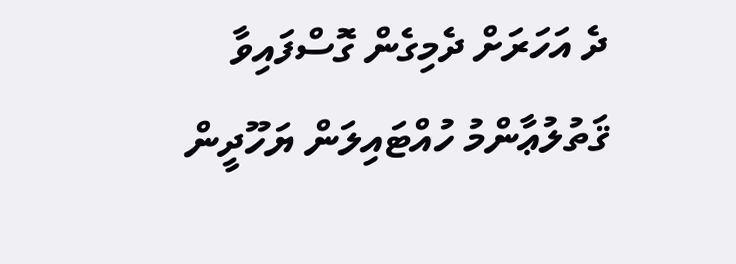ދެ އަހަރަށް ދެމިގެން ގޮސްފައިވާ ޤަތުލުޢާންމު ހުއްޓައިލަން ޔަހޫދީން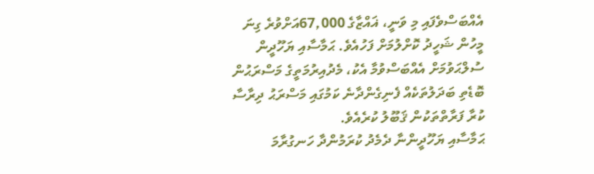އެއްބަސްވެފައި މި ވަނީ، ޣައްޒާގެ 67,000އަށްވުރެ ގިނަ މީހުން ޝަހީދު ކޮށްލުމަށް ފަހުއެވެ. ޙަމާސާއި ޔަހޫދީން ސުލްޙަވުމަށް އެއްބަސްވުމާ އެކު، މެދުއިރުމަތީގެ މަސްރަޙުން ބޮޑެތި ބަދަލުތަކެއް ފެނިގެންދާނެ ކަމުގައި މަސްރަޙު ދިރާސާ ކުރާ ފަރާތްތަކުން ޤަބޫލު ކުރެއެވެ.
ޙަމާސާއި ޔަހޫދީންނާ ދެމެދު ކުރަމުންދާ ހަނގުރާމަ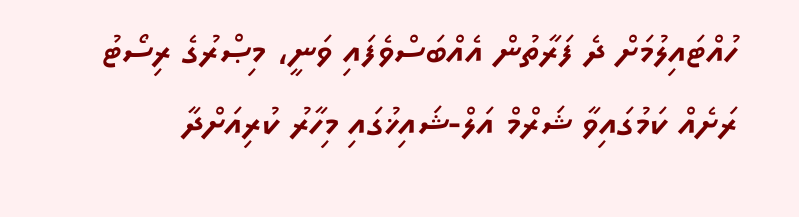ހުއްޓައިލުމަށް ދެ ފަރާތުން އެއްބަސްވެފައި ވަނީ، މިޞްރުގެ ރިސޯޓު ރަށެއް ކަމުގައިވާ ޝަރްމް އަލް-ޝައިޚުގައި މިހާރު ކުރިއަށްދާ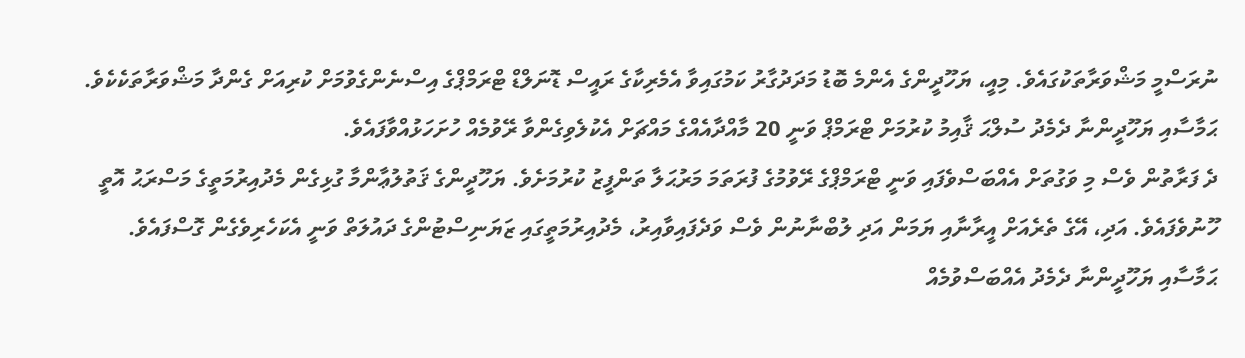ނުރަސްމީ މަޝްވަރާތަކުގައެވެ. މިއީ، ޔަހޫދީންގެ އެންމެ ބޮޑު މަދަދުގާރު ކަމުގައިވާ އެމެރިކާގެ ރައީސް ޑޮނަލްޑް ޓްރަމްޕްގެ އިސްނެންގެވުމަށް ކުރިއަށް ގެންދާ މަޝްވަރާތަކެކެވެ. ޙަމާސާއި ޔަހޫދީންނާ ދެމެދު ސުލްޙަ ޤާއިމު ކުރުމަށް ޓްރަމްޕް ވަނީ 20 މާއްދާއެއްގެ މައްޗަށް އެކުލެވިގެންވާ ރޭވުމެއް ހުށަހަޅުއްވާފައެވެ.
ދެ ފަރާތުން ވެސް މި ވަގުތަށް އެއްބަސްވެފައި ވަނީ ޓްރަމްޕްގެ ރޭވުމުގެ ފުރަތަމަ މަރުޙަލާ ތަންފީޒު ކުރުމަށެވެ. ޔަހޫދީންގެ ޤަތުލުޢާންމާ ގުޅިގެން މެދުއިރުމަތީގެ މަސްރަޙު އޮތީ ހޫނުވެފައެވެ. އަދި، އޭގެ ތެރެއަށް އީރާނާއި ޔަމަން އަދި ލުބްނާނުން ވެސް ވަދެފައިވާއިރު، މެދުއިރުމަތީގައި ޒަޔަނިސްޓުންގެ ދައުލަތް ވަނީ އެކަހެރިވެގެން ގޮސްފައެވެ.
ޙަމާސާއި ޔަހޫދީންނާ ދެމެދު އެއްބަސްވުމެއް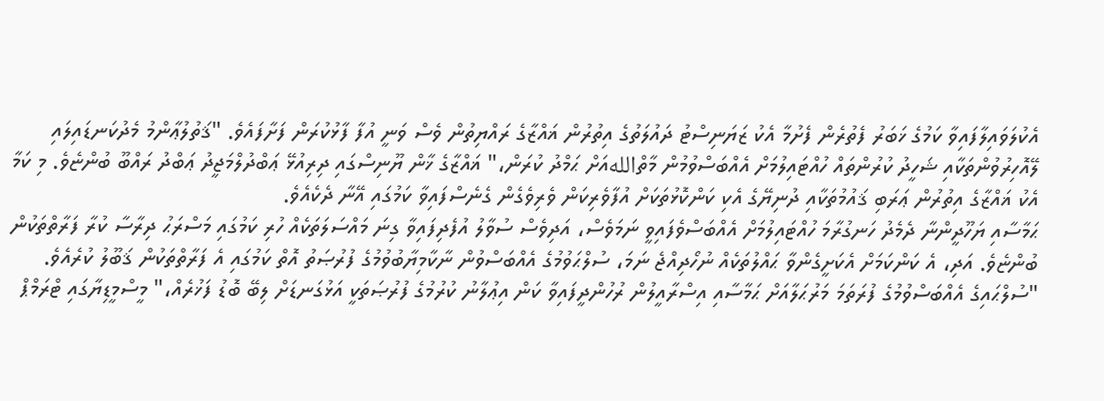އެކުލަވައިލާފައިވާ ކަމުގެ ޚަބަރު ފެތުރެން ފެށުމާ އެކު ޒަޔަނިސްޓު ދައުލަތުގެ އިތުރުން ޣައްޒާގެ ރައްޔިތުން ވެސް ވަނީ އުފާ ފާޅުކުރަން ފަށާފައެވެ. "ޤަތުލުޢާންމު މެދުކަނޑައިލައި ލޭއޮހިރުވުންތަކާއި ޝަހީދު ކުރުންތައް ހުއްޓައިލުމަށް އެއްބަސްވުމުން މާތްاللهއަށް ޙަމްދު ކުރަން،" ޣައްޒާގެ ޚާން ޔޫނިސްގައި ދިރިއުޅޭ ޢަބްދުލްމަޖީދު ޢަބްދު ރައްބޫ ބުންޏެވެ. މި ކަމާ އެކު ޣައްޒާގެ އިތުރުން ޢަރަބި ޤައުމުތަކާއި ދުނިޔޭގެ އެކި ކަންކޮޅުތަކަށް އުފާވެރިކަން ވެރިވެގެން ގެނެސްފައިވާ ކަމުގައި އޭނާ ދެކެއެވެ.
ޙަމާސާއި ޔަހޫދީންނާ ދެމެދު ހަނގުރާމަ ހުއްޓައިލުމަށް އެއްބަސްވެފައިވީ ނަމަވެސް، އަދިވެސް ސުވާލު އުފެދިފައިވާ ގިނަ މައްސަލަތަކެއް ހުރި ކަމުގައި މަސްރަޙު ދިރާސާ ކުރާ ފަރާތްތަކުން ބުންޏެވެ. އަދި، އެ ކަންކަމަށް އެކަށީގެންވާ ޙައްލުތަކެއް ނުހޯދިއްޖެ ނަމަ، ސުލްޙަވުމުގެ އެއްބަސްވުން ނާކާމިޔާބުވުމުގެ ފުރުޞަތު އޮތް ކަމުގައި އެ ފަރާތްތަކުން ޤަބޫލު ކުރެއެވެ.
"ސުލްޙައިގެ އެއްބަސްވުމުގެ ފުރަތަމަ މަރުޙަލާއަށް ޙަމާސާއި އިސްރާއީލުން ރުހުންދީފައިވާ ކަން އިޢުލާނު ކުރުމުގެ ފުރުޞަތަކީ އަޅުގަނޑަށް ލިބޭ ބޮޑު ފަޚުރެއް،" މީސްމީޑިޔާގައި ޓްރަމްޕް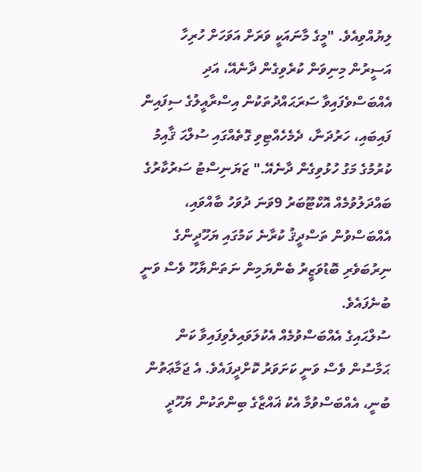ލިޔުއްވިއެވެ. "މީގެ މާނައަކީ ވަރަށް އަވަހަށް ހުރިހާ އަސީރުން މިނިވަން ކުރެވިގެން ދާނެއޭ، އަދި އެއްބަސްވެފައިވާ ސަރަޙައްދުތަކުން އިސްރާއީލުގެ ސިފައިން ފައިބައި، ހަރުދަނާ، ދެމެހެއްޓިވި ގޮތެއްގައި ސުލްޙަ ޤާއިމު ކުރުމުގެ މަގު ހުޅުވިގެން ދާނެއޭ." ޒަޔަނިސްޓު ސަރުކާރުގެ ބައްދަލުވުމެއް އޮކްޓޫބަރު 9ވަނަ ދުވަހު ބާއްވައި، އެއްބަސްވުން ތަސްދީޤު ކުރާނެ ކަމުގައި ޔަހޫދީންގެ ނިރުބަވެރި ބޮޑުވަޒީރު ބެންޔަމިން ނަތަންޔާހޫ ވެސް ވަނީ ބުނެފައެވެ.
ސުލްޙައިގެ އެއްބަސްވުމެއް އެކުލަވައިލެވިފައިވާ ކަން ޙަމާސުން ވެސް ވަނީ ކަށަވަރު ކޮށްދީފައެވެ. އެ ޖަމާޢަތުން ބުނީ، އެއްބަސްވުމާ އެކު ޣައްޒާގެ ބިންތަކުން ޔަހޫދީ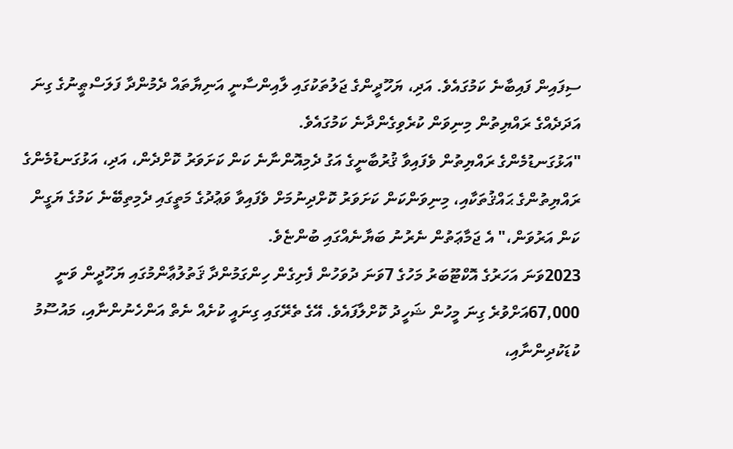ސިފައިން ފައިބާނެ ކަމުގައެވެ. އަދި، ޔަހޫދީންގެ ޖަލުތަކުގައި ލާއިންސާނީ އަނިޔާތައް ދެމުންދާ ފަލަސްޠީނުގެ ގިނަ އަދަދެއްގެ ރައްޔިތުން މިނިވަން ކުރެވިގެންދާނެ ކަމުގައެވެ.
"އަޅުގަނޑުމެންގެ ރައްޔިތުން ވެފައިވާ ޤުރުބާނީގެ އަގު ދެމިއޮންނާނެ ކަން ކަށަވަރު ކޮށްދެން، އަދި، އަޅުގަނޑުމެންގެ ރައްޔިތުންގެ ޙައްޤުތަކާއި، މިނިވަންކަން ކަށަވަރު ކޮށްދިނުމަށް ވެފައިވާ ވަޢުދުގެ މަތީގައި ދެމިތިބޭނެ ކަމުގެ ޔަގީން ކަން އަރުވަން،" އެ ޖަމާޢަތުން ނެރުނު ބަޔާނެއްގައި ބުންޏެވެ.
2023ވަނަ އަހަރުގެ އޮކްޓޫބަރު މަހުގެ 7ވަނަ ދުވަހުން ފެށިގެން ހިންގަމުންދާ ޤަތުލުޢާންމުގައި ޔަހޫދީން ވަނީ 67,000އަށްވުރެ ގިނަ މީހުން ޝަހީދު ކޮށްލާފައެވެ. އޭގެ ތެރޭގައި ގިނައީ ކުށެއް ނެތް އަންހެނުންނާއި، މައުސޫމު ކުޑަކުދިންނާއި،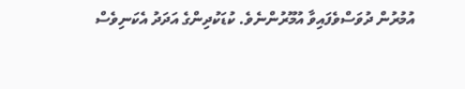އުމުރުން ދުވަސްވެފައިވާ އުމޫރުންނެވެ. ކުޑަކުދިންގެ އަދަދު އެކަނިވެސް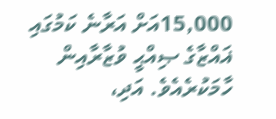15,000އަށް އަރާނެ ކަމުގައި ޣައްޒާގެ ޞިއްޙީ ވުޒާރާއިން ހާމަކުރެއެވެ. އަދި،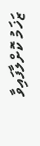ޒަޚަމު ކޮށްލާފައިވާ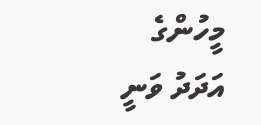މީހުންގެ އަދަދު ވަނީ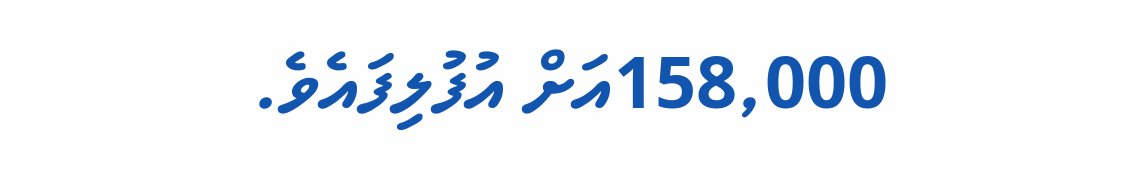158,000އަށް އުފުލިފައެވެ.